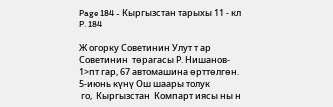Page 184 - Кыргызстан тарыхы 11 - кл
P. 184

Ж огорку Советинин Улут т ар Советинин  төрагасы Р. Нишанов-   1>пт гар, 67 автомашина өрттөлгөн.  5-июнь күнү Ош шаары толук
 го,  Кыргызстан  Компарт иясы ны н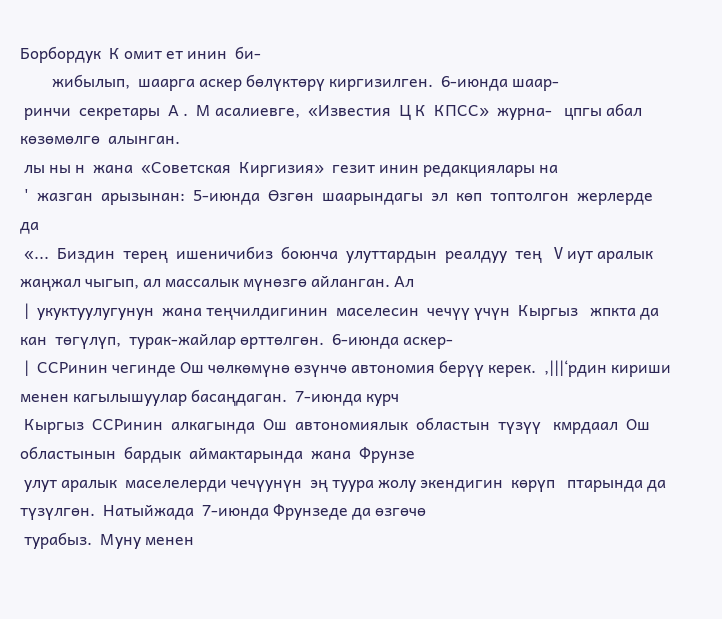Борбордук  К омит ет инин  би-
        жибылып,  шаарга аскер бөлүктөрү киргизилген.  6-июнда шаар-
 ринчи  секретары  А .  М асалиевге,  «Известия  Ц К  КПСС»  журна-   цпгы абал көзөмөлгө  алынган.
 лы ны н  жана  «Советская  Киргизия»  гезит инин редакциялары на
 '  жазган  арызынан:  5-июнда  Өзгөн  шаарындагы  эл  көп  топтолгон  жерлерде  да
 «...  Биздин  терең  ишеничибиз  боюнча  улуттардын  реалдуу  тең   V иут аралык жаңжал чыгып, ал массалык мүнөзгө айланган. Ал
 |  укуктуулугунун  жана теңчилдигинин  маселесин  чечүү үчүн  Кыргыз   жпкта да кан  төгүлүп,  турак-жайлар өрттөлгөн.  6-июнда аскер-
 |  ССРинин чегинде Ош чөлкөмүнө өзүнчө автономия берүү керек.  ,|||‘рдин кириши менен кагылышуулар басаңдаган.  7-июнда курч
 Кыргыз  ССРинин  алкагында  Ош  автономиялык  областын  түзүү   кмрдаал  Ош  областынын  бардык  аймактарында  жана  Фрунзе
 улут аралык  маселелерди чечүунүн  эң туура жолу экендигин  көрүп   птарында да түзүлгөн.  Натыйжада  7-июнда Фрунзеде да өзгөчө
 турабыз.  Муну менен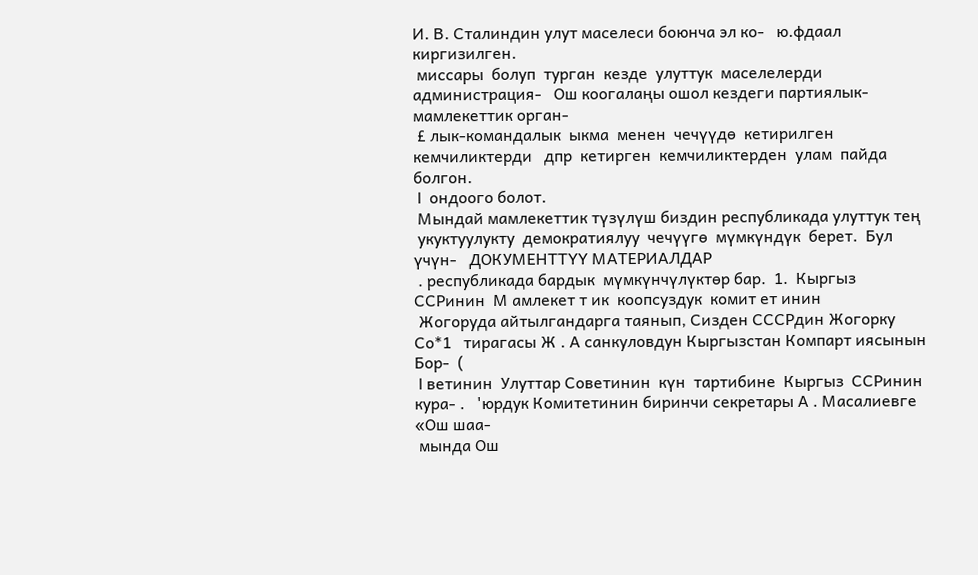И. В. Сталиндин улут маселеси боюнча эл ко-   ю.фдаал  киргизилген.
 миссары  болуп  турган  кезде  улуттук  маселелерди  администрация-   Ош коогалаңы ошол кездеги партиялык-мамлекеттик орган-
 £ лык-командалык  ыкма  менен  чечүүдө  кетирилген  кемчиликтерди   дпр  кетирген  кемчиликтерден  улам  пайда  болгон.
 I  ондоого болот.
 Мындай мамлекеттик түзүлүш биздин республикада улуттук тең
 укуктуулукту  демократиялуу  чечүүгө  мүмкүндүк  берет.  Бул  үчүн-   ДОКУМЕНТТҮҮ МАТЕРИАЛДАР
 . республикада бардык  мүмкүнчүлүктөр бар.  1.  Кыргыз  ССРинин  М амлекет т ик  коопсуздук  комит ет инин
 Жогоруда айтылгандарга таянып, Сизден СССРдин Жогорку Со*1   тирагасы Ж . А санкуловдун Кыргызстан Компарт иясынын Бор-  (
 I ветинин  Улуттар Советинин  күн  тартибине  Кыргыз  ССРинин кура- .   'юрдук Комитетинин биринчи секретары А . Масалиевге «Ош шаа-
 мында Ош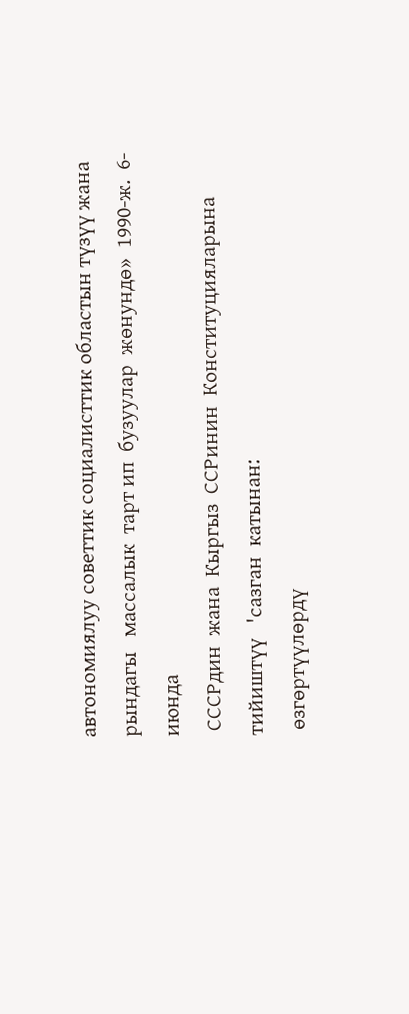автономиялуу советтик социалисттик областын түзүү жана   рындагы   массалык  тарт ип  бузуулар  жөнундө»  1990-ж.  6-июнда
 СССРдин  жана  Кыргыз  ССРинин  Конституцияларына  тийиштүү   'сазган  катынан:
 өзгөртүүлөрдү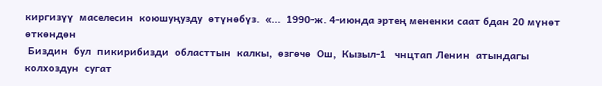киргизүү  маселесин  коюшуңузду  өтүнөбүз.  «...  1990-ж. 4-июнда эртең мененки саат бдан 20 мүнөт өткөндөн
 Биздин  бул  пикирибизди  областтын  калкы,  өзгөчө  Ош,  Кызыл-1   чнцтап Ленин  атындагы  колхоздун  сугат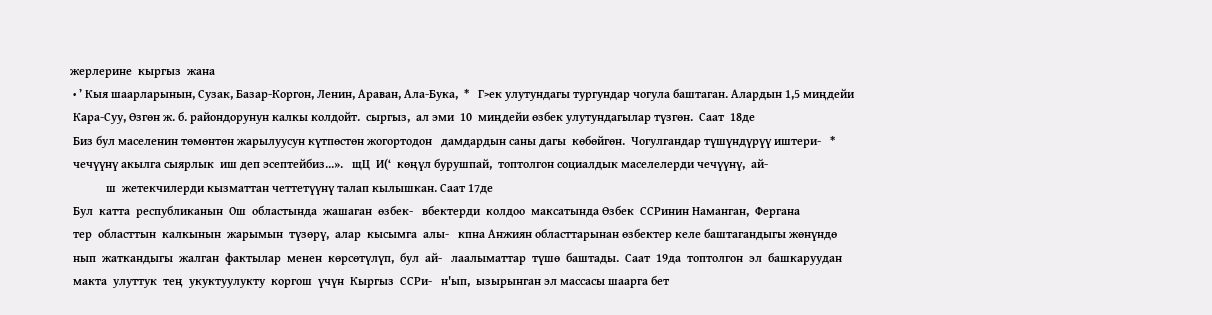жерлерине  кыргыз  жана
 • ’ Кыя шаарларынын, Сузак, Базар-Коргон, Ленин, Араван, Ала-Бука,  *   Г>ек улутундагы тургундар чогула баштаган. Алардын 1,5 миңдейи
 Кара-Суу, Өзгөн ж. б. райондорунун калкы колдойт.  сыргыз,  ал эми  10  миңдейи өзбек улутундагылар түзгөн.  Саат  18де
 Биз бул маселенин төмөнтөн жарылуусун күтпөстөн жогортодон   дамдардын саны дагы  көбөйгөн.  Чогулгандар түшүндүрүү иштери-   *
 чечүүнү акылга сыярлык  иш деп эсептейбиз...».   щЦ  И(‘  көңүл бурушпай,  топтолгон социалдык маселелерди чечүүнү,  ай-
            ш  жетекчилерди кызматтан четтетүүнү талап кылышкан. Саат 17де
 Бул  катта  республиканын  Ош  областында  жашаган  өзбек-   вбектерди  колдоо  максатында Өзбек  ССРинин Наманган,  Фергана
 тер  областтын  калкынын  жарымын  түзөрү,  алар  кысымга  алы-   кпна Анжиян областтарынан өзбектер келе баштагандыгы жөнүндө
 нып  жаткандыгы  жалган  фактылар  менен  көрсөтүлүп,  бул  ай-   лаалыматтар  түшө  баштады.  Саат  19да  топтолгон  эл  башкаруудан
 макта  улуттук  тең  укуктуулукту  коргош  үчүн  Кыргыз  ССРи-   н'ып,  ызырынган эл массасы шаарга бет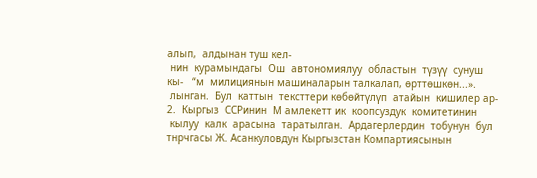алып,  алдынан туш кел-
 нин  курамындагы  Ош  автономиялуу  областын  түзүү  сунуш  кы-   “м  милициянын машиналарын талкалап, өрттөшкөн...».
 лынган.  Бул  каттын  тексттери көбөйтүлүп  атайын  кишилер ар-   2.  Кыргыз  ССРинин  М амлекетт ик  коопсуздук  комитетинин
 кылуу  калк  арасына  таратылган.  Ардагерлердин  тобунун  бул   тнрчгасы Ж. Асанкуловдун Кыргызстан Компартиясынын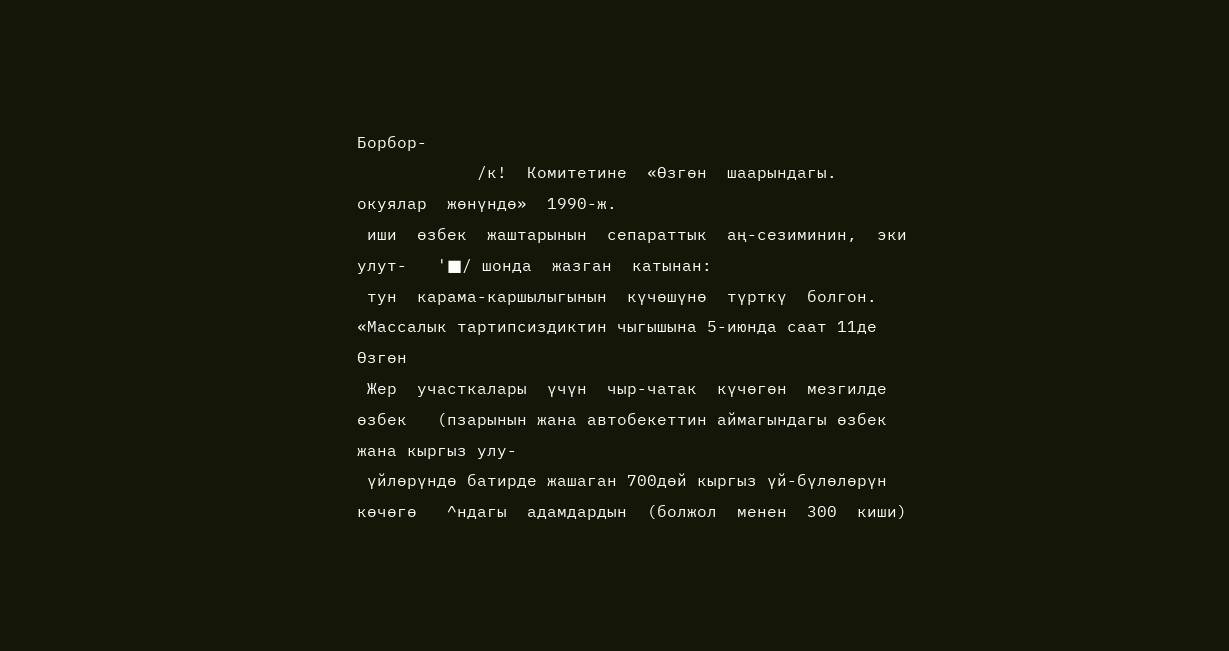Борбор-
            /к!  Комитетине  «Өзгөн  шаарындагы.  окуялар  жөнүндө»  1990-ж.
 иши  өзбек  жаштарынын  сепараттык  аң-сезиминин,  эки  улут-   '■/ шонда  жазган  катынан:
 тун  карама-каршылыгынын  күчөшүнө  түрткү  болгон.  «Массалык тартипсиздиктин чыгышына 5-июнда саат 11де Өзгөн
 Жер  участкалары  үчүн  чыр-чатак  күчөгөн  мезгилде  өзбек   (пзарынын жана автобекеттин аймагындагы өзбек жана кыргыз улу-
 үйлөрүндө батирде жашаган 700дөй кыргыз үй-бүлөлөрүн көчөгө   ^ндагы  адамдардын  (болжол  менен  300  киши)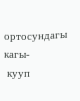ортосундагы  кагы-
 кууп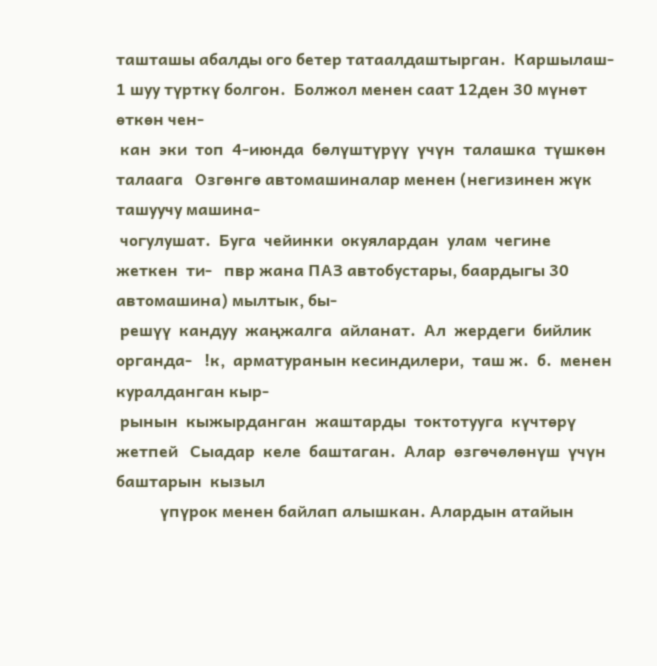ташташы абалды ого бетер татаалдаштырган.  Каршылаш-   1 шуу түрткү болгон.  Болжол менен саат 12ден 30 мүнөт өткөн чен-
 кан  эки  топ  4-июнда  бөлүштүрүү  үчүн  талашка  түшкөн  талаага   Озгөнгө автомашиналар менен (негизинен жүк ташуучу машина-
 чогулушат.  Буга  чейинки  окуялардан  улам  чегине  жеткен  ти-   пвр жана ПАЗ автобустары, баардыгы 30 автомашина) мылтык, бы-
 решүү  кандуу  жаңжалга  айланат.  Ал  жердеги  бийлик  органда-   !к,  арматуранын кесиндилери,  таш ж.  б.  менен куралданган кыр-
 рынын  кыжырданган  жаштарды  токтотууга  күчтөрү  жетпей   Сыадар  келе  баштаган.  Алар  өзгөчөлөнүш  үчүн  баштарын  кызыл
           үпүрок менен байлап алышкан. Алардын атайын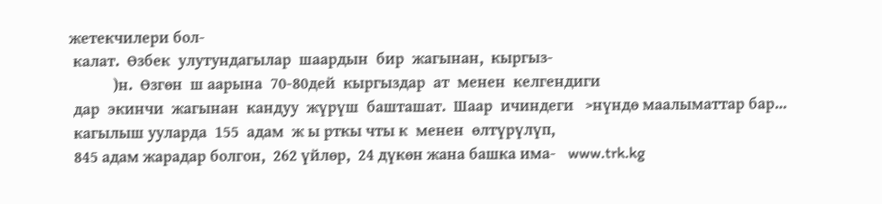жетекчилери бол-
 калат.  Өзбек  улутундагылар  шаардын  бир  жагынан,  кыргыз-
           )н.  Өзгөн  ш аарына  70-80дей  кыргыздар  ат  менен  келгендиги
 дар  экинчи  жагынан  кандуу  жүрүш  башташат.  Шаар  ичиндеги   >нүндө маалыматтар бар...
 кагылыш ууларда  155  адам  ж ы рткы чты к  менен  өлтүрүлүп,
 845 адам жарадар болгон,  262 үйлөр,  24 дүкөн жана башка има-   www.trk.kg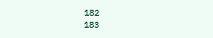182                                                                    183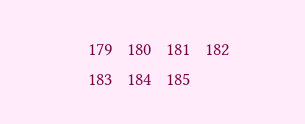179   180   181   182   183   184   185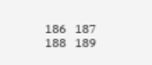186   187   188   189